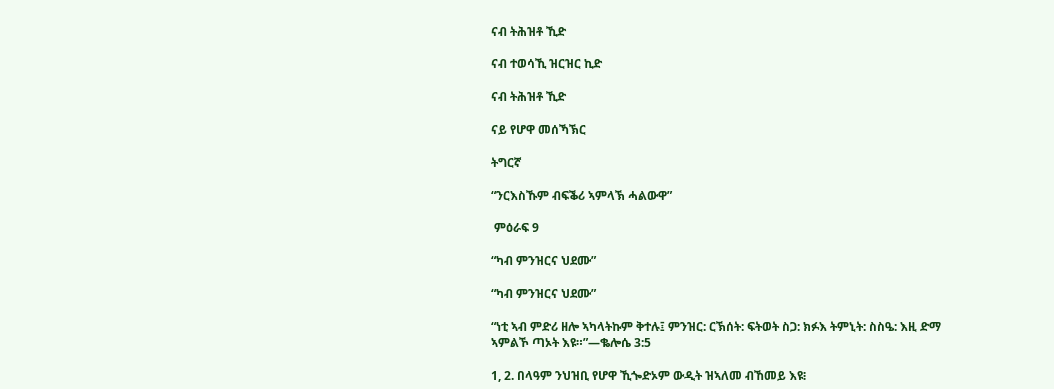ናብ ትሕዝቶ ኺድ

ናብ ተወሳኺ ዝርዝር ኪድ

ናብ ትሕዝቶ ኺድ

ናይ የሆዋ መሰኻኽር

ትግርኛ

“ንርእስኹም ብፍቕሪ ኣምላኽ ሓልውዋ”

 ምዕራፍ 9

“ካብ ምንዝርና ህደሙ”

“ካብ ምንዝርና ህደሙ”

“ነቲ ኣብ ምድሪ ዘሎ ኣካላትኩም ቅተሉ፤ ምንዝር: ርኽሰት: ፍትወት ስጋ: ክፉእ ትምኒት: ስስዔ: እዚ ድማ ኣምልኾ ጣኦት እዩ።”—ቈሎሴ 3:5

1, 2. በላዓም ንህዝቢ የሆዋ ኺጐድኦም ውዲት ዝኣለመ ብኸመይ እዩ፧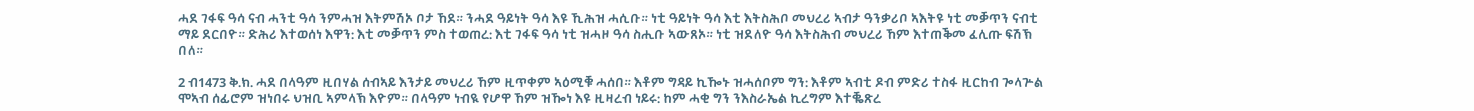ሓደ ገፋፍ ዓሳ ናብ ሓንቲ ዓሳ ንምሓዝ እትምሽኦ ቦታ ኸደ። ንሓደ ዓይነት ዓሳ እዩ ኺሕዝ ሓሲቡ። ነቲ ዓይነት ዓሳ እቲ እትስሕቦ መህረሪ ኣብታ ዓንቃሪቦ ኣእትዩ ነቲ መቓጥን ናብቲ ማይ ደርበዮ። ድሕሪ እተወሰነ እዋን: እቲ መቓጥን ምስ ተወጠረ: እቲ ገፋፍ ዓሳ ነቲ ዝሓዞ ዓሳ ስሒቡ ኣውጸኦ። ነቲ ዝደለዮ ዓሳ እትስሕብ መህረሪ ኸም እተጠቕመ ፈሊጡ ፍሽኽ በለ።

2 ብ1473 ቅ.ክ. ሓደ በላዓም ዚበሃል ሰብኣይ እንታይ መህረሪ ኸም ዚጥቀም ኣዕሚቑ ሓሰበ። እቶም ግዳይ ኪዀኑ ዝሓሰቦም ግን: እቶም ኣብቲ ዶብ ምድሪ ተስፋ ዚርከብ ጐላጕል ሞኣብ ሰፊሮም ዝነበሩ ህዝቢ ኣምላኽ እዮም። በላዓም ነብዪ የሆዋ ኸም ዝዀነ እዩ ዚዛረብ ነይሩ: ከም ሓቂ ግን ንእስራኤል ኪረግም እተቘጽረ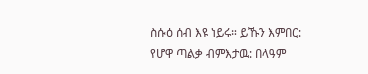ስሱዕ ሰብ እዩ ነይሩ። ይኹን እምበር: የሆዋ ጣልቃ ብምእታዉ: በላዓም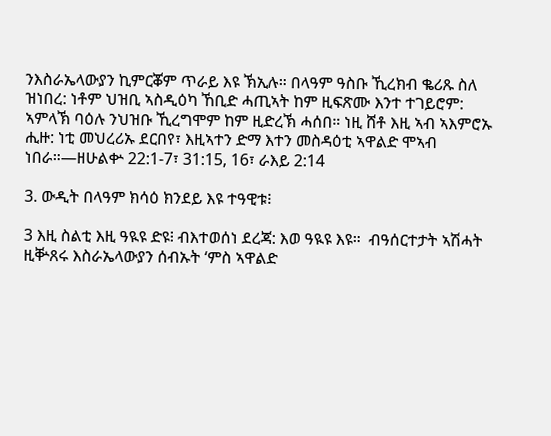ንእስራኤላውያን ኪምርቖም ጥራይ እዩ ኽኢሉ። በላዓም ዓስቡ ኺረክብ ቈሪጹ ስለ ዝነበረ: ነቶም ህዝቢ ኣስዲዕካ ኸቢድ ሓጢኣት ከም ዚፍጽሙ እንተ ተገይሮም: ኣምላኽ ባዕሉ ንህዝቡ ኺረግሞም ከም ዚድረኽ ሓሰበ። ነዚ ሸቶ እዚ ኣብ ኣእምሮኡ ሒዙ: ነቲ መህረሪኡ ደርበየ፣ እዚኣተን ድማ እተን መስዳዕቲ ኣዋልድ ሞኣብ ነበራ።—ዘሁልቍ 22:1-7፣ 31:15, 16፣ ራእይ 2:14

3. ውዲት በላዓም ክሳዕ ክንደይ እዩ ተዓዊቱ፧

3 እዚ ስልቲ እዚ ዓዪዩ ድዩ፧ ብእተወሰነ ደረጃ: እወ ዓዪዩ እዩ።  ብዓሰርተታት ኣሽሓት ዚቝጸሩ እስራኤላውያን ሰብኡት ‘ምስ ኣዋልድ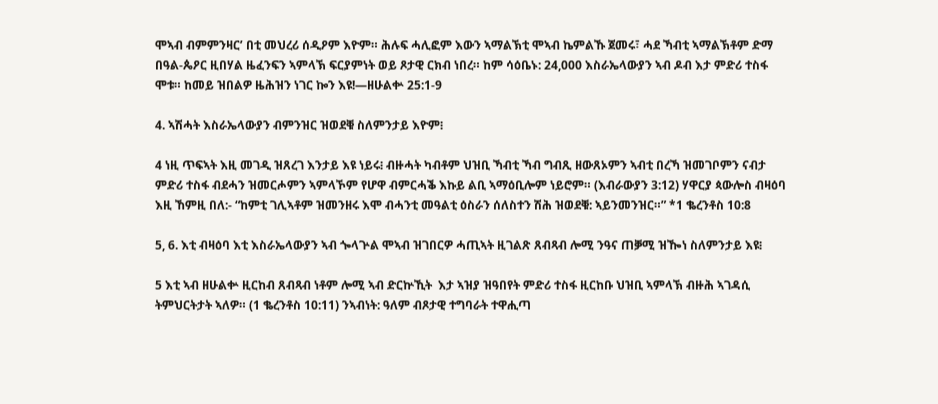ሞኣብ ብምምንዛር’ በቲ መህረሪ ሰዲዖም እዮም። ሕሉፍ ሓሊፎም እውን ኣማልኽቲ ሞኣብ ኬምልኹ ጀመሩ፣ ሓደ ኻብቲ ኣማልኽቶም ድማ በዓል-ጴዖር ዚበሃል ዜፈንፍን ኣምላኽ ፍርያምነት ወይ ጾታዊ ርክብ ነበረ። ከም ሳዕቤኑ: 24,000 እስራኤላውያን ኣብ ዶብ እታ ምድሪ ተስፋ ሞቱ። ከመይ ዝበልዎ ዜሕዝን ነገር ኰን እዩ!—ዘሁልቍ 25:1-9

4. ኣሽሓት እስራኤላውያን ብምንዝር ዝወደቑ ስለምንታይ እዮም፧

4 ነዚ ጥፍኣት እዚ መገዲ ዝጸረገ እንታይ እዩ ነይሩ፧ ብዙሓት ካብቶም ህዝቢ ኻብቲ ኻብ ግብጺ ዘውጸኦምን ኣብቲ በረኻ ዝመገቦምን ናብታ ምድሪ ተስፋ ብደሓን ዝመርሖምን ኣምላኾም የሆዋ ብምርሓቕ እኩይ ልቢ ኣማዕቢሎም ነይሮም። (እብራውያን 3:12) ሃዋርያ ጳውሎስ ብዛዕባ እዚ ኸምዚ በለ:- “ከምቲ ገሊኣቶም ዝመንዘሩ እሞ ብሓንቲ መዓልቲ ዕስራን ሰለስተን ሽሕ ዝወደቑ: ኣይንመንዝር።” *1 ቈረንቶስ 10:8

5, 6. እቲ ብዛዕባ እቲ እስራኤላውያን ኣብ ጐላጕል ሞኣብ ዝገበርዎ ሓጢኣት ዚገልጽ ጸብጻብ ሎሚ ንዓና ጠቓሚ ዝዀነ ስለምንታይ እዩ፧

5 እቲ ኣብ ዘሁልቍ ዚርከብ ጸብጻብ ነቶም ሎሚ ኣብ ድርኵኺት  እታ ኣዝያ ዝዓበየት ምድሪ ተስፋ ዚርከቡ ህዝቢ ኣምላኽ ብዙሕ ኣገዳሲ ትምህርትታት ኣለዎ። (1 ቈረንቶስ 10:11) ንኣብነት: ዓለም ብጾታዊ ተግባራት ተዋሒጣ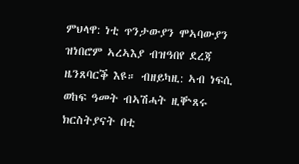ምህላዋ: ነቲ ጥንታውያን ሞኣባውያን ዝነበሮም ኣረኣእያ ብዝዓበየ ደረጃ ዜንጸባርቕ እዩ። ብዘይካዚ: ኣብ ነፍሲ ወከፍ ዓመት ብኣሽሓት ዚቝጸሩ ክርስትያናት በቲ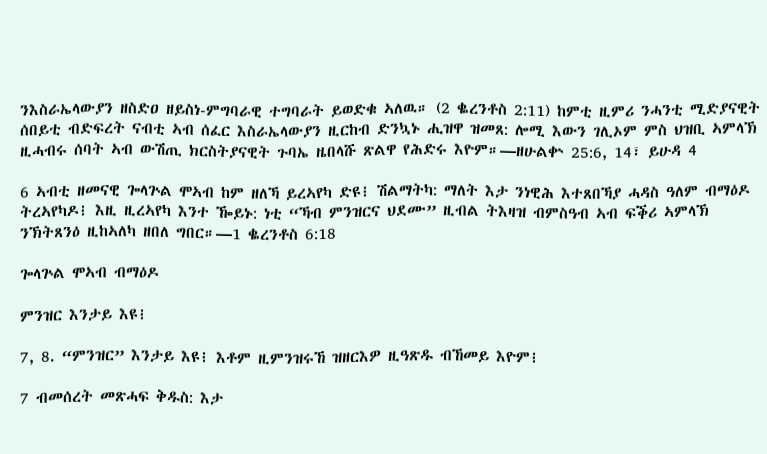ንእስራኤላውያን ዘስድዐ ዘይስነ-ምግባራዊ ተግባራት ይወድቁ ኣለዉ። (2 ቈረንቶስ 2:11) ከምቲ ዚምሪ ንሓንቲ ሚድያናዊት ሰበይቲ ብድፍረት ናብቲ ኣብ ሰፈር እስራኤላውያን ዚርከብ ድንኳኑ ሒዝዋ ዝመጸ: ሎሚ እውን ገሊኦም ምስ ህዝቢ ኣምላኽ ዚሓብሩ ሰባት ኣብ ውሽጢ ክርስትያናዊት ጉባኤ ዜበላሹ ጽልዋ የሕድሩ እዮም።—ዘሁልቍ 25:6, 14፣ ይሁዳ 4

6 ኣብቲ ዘመናዊ ጐላጕል ሞኣብ ከም ዘለኻ ይረኣየካ ድዩ፧ ሽልማትካ: ማለት እታ ንነዊሕ እተጸበኻያ ሓዳስ ዓለም ብማዕዶ ትረኣየካዶ፧ እዚ ዚረኣየካ እንተ ዀይኑ: ነቲ “ኻብ ምንዝርና ህደሙ” ዚብል ትእዛዝ ብምስዓብ ኣብ ፍቕሪ ኣምላኽ ንኽትጸንዕ ዚከኣለካ ዘበለ ግበር።—1 ቈረንቶስ 6:18

ጐላጕል ሞኣብ ብማዕዶ

ምንዝር እንታይ እዩ፧

7, 8. “ምንዝር” እንታይ እዩ፧ እቶም ዚምንዝሩኸ ዝዘርእዎ ዚዓጽዱ ብኸመይ እዮም፧

7 ብመሰረት መጽሓፍ ቅዱስ: እታ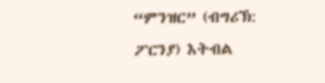“ምንዝር” (ብግሪኽ: ፖርንያ) እትብል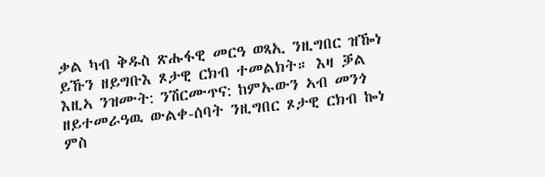ቃል ካብ ቅዱስ ጽሑፋዊ መርዓ ወጻኢ ንዚግበር ዝዀነ ይኹን ዘይግቡእ ጾታዊ ርክብ ተመልክት። እዛ ቓል እዚኣ ንዝሙት: ንሽርሙጥና: ከምኡውን ኣብ መንጎ ዘይተመራዓዉ ውልቀ-ሰባት ንዚግበር ጾታዊ ርክብ ኰነ ምስ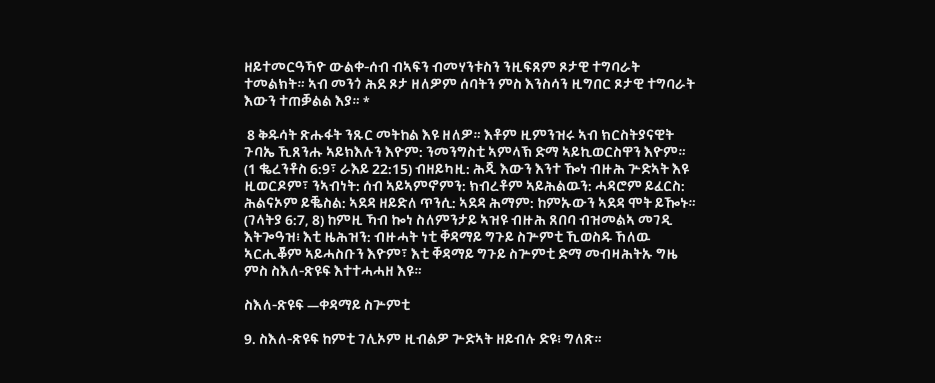ዘይተመርዓኻዮ ውልቀ-ሰብ ብኣፍን ብመሃንቱስን ንዚፍጸም ጾታዊ ተግባራት ተመልክት። ኣብ መንጎ ሕደ ጾታ ዘለዎም ሰባትን ምስ እንስሳን ዚግበር ጾታዊ ተግባራት እውን ተጠቓልል እያ። *

 8 ቅዱሳት ጽሑፋት ንጹር መትከል እዩ ዘለዎ። እቶም ዚምንዝሩ ኣብ ክርስትያናዊት ጉባኤ ኺጸንሑ ኣይክእሉን እዮም: ንመንግስቲ ኣምላኽ ድማ ኣይኪወርስዋን እዮም። (1 ቈረንቶስ 6:9፣ ራእይ 22:15) ብዘይካዚ: ሕጂ እውን እንተ ዀነ ብዙሕ ጕድኣት እዩ ዚወርዶም፣ ንኣብነት: ሰብ ኣይኣምኖምን: ክብረቶም ኣይሕልዉን: ሓዳሮም ይፈርስ: ሕልናኦም ይቘስል: ኣደዳ ዘይድለ ጥንሲ: ኣደዳ ሕማም: ከምኡውን ኣደዳ ሞት ይዀኑ። (ገላትያ 6:7, 8) ከምዚ ኻብ ኰነ ስለምንታይ ኣዝዩ ብዙሕ ጸበባ ብዝመልኣ መገዲ እትጐዓዝ፧ እቲ ዜሕዝን: ብዙሓት ነቲ ቐዳማይ ግጉይ ስጕምቲ ኺወስዱ ኸለዉ ኣርሒቖም ኣይሓስቡን እዮም፣ እቲ ቐዳማይ ግጉይ ስጕምቲ ድማ መብዛሕትኡ ግዜ ምስ ስእለ-ጽዩፍ እተተሓሓዘ እዩ።

ስእለ-ጽዩፍ —ቀዳማይ ስጕምቲ

9. ስእለ-ጽዩፍ ከምቲ ገሊኦም ዚብልዎ ጕድኣት ዘይብሉ ድዩ፧ ግለጽ።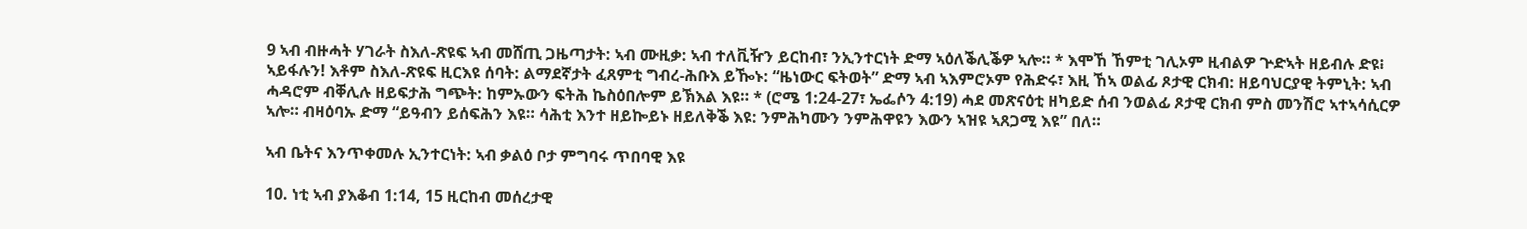9 ኣብ ብዙሓት ሃገራት ስእለ-ጽዩፍ ኣብ መሸጢ ጋዜጣታት: ኣብ ሙዚቃ: ኣብ ተለቪዥን ይርከብ፣ ንኢንተርነት ድማ ኣዕለቕሊቕዎ ኣሎ። * እሞኸ ኸምቲ ገሊኦም ዚብልዎ ጕድኣት ዘይብሉ ድዩ፧ ኣይፋሉን! እቶም ስእለ-ጽዩፍ ዚርእዩ ሰባት: ልማደኛታት ፈጸምቲ ግብረ-ሕቡእ ይዀኑ: “ዜነውር ፍትወት” ድማ ኣብ ኣእምሮኦም የሕድሩ፣ እዚ ኸኣ ወልፊ ጾታዊ ርክብ: ዘይባህርያዊ ትምኒት: ኣብ ሓዳሮም ብቐሊሉ ዘይፍታሕ ግጭት: ከምኡውን ፍትሕ ኬስዕበሎም ይኽእል እዩ። * (ሮሜ 1:24-27፣ ኤፌሶን 4:19) ሓደ መጽናዕቲ ዘካይድ ሰብ ንወልፊ ጾታዊ ርክብ ምስ መንሽሮ ኣተኣሳሲርዎ ኣሎ። ብዛዕባኡ ድማ “ይዓብን ይሰፍሕን እዩ። ሳሕቲ እንተ ዘይኰይኑ ዘይለቅቕ እዩ: ንምሕካሙን ንምሕዋዩን እውን ኣዝዩ ኣጸጋሚ እዩ” በለ።

ኣብ ቤትና እንጥቀመሉ ኢንተርነት: ኣብ ቃልዕ ቦታ ምግባሩ ጥበባዊ እዩ

10. ነቲ ኣብ ያእቆብ 1:14, 15 ዚርከብ መሰረታዊ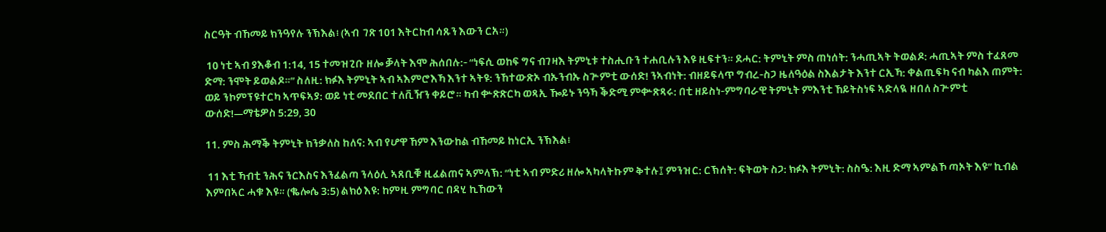ስርዓት ብኸመይ ክንዓየሉ ንኽእል፧ (ኣብ  ገጽ 101 እትርከብ ሳጹን እውን ርአ።)

 10 ነቲ ኣብ ያእቆብ 1:14, 15 ተመዝጊቡ ዘሎ ቓላት እሞ ሕሰበሉ:- “ነፍሲ ወከፍ ግና ብገዛእ ትምኒቱ ተስሒቡን ተሐቢሉን እዩ ዚፍተን። ደሓር: ትምኒት ምስ ጠነሰት: ንሓጢኣት ትወልዶ: ሓጢኣት ምስ ተፈጸመ ድማ: ንሞት ይወልዶ።” ስለዚ: ክፉእ ትምኒት ኣብ ኣእምሮእኻ እንተ ኣትዩ: ንኸተውጽኦ ብኡንብኡ ስጕምቲ ውሰድ! ንኣብነት: ብዘይፍላጥ ግብረ-ስጋ ዜለዓዕል ስእልታት እንተ ርኢኻ: ቀልጢፍካ ናብ ካልእ ጠምት: ወይ ንኮምፕዩተርካ ኣጥፍኣያ: ወይ ነቲ መደበር ተለቪዥን ቀይሮ። ካብ ቍጽጽርካ ወጻኢ ዀይኑ ንዓኻ ቕድሚ ምቍጽጻሩ: በቲ ዘይስነ-ምግባራዊ ትምኒት ምእንቲ ኸይትስነፍ ኣድላዪ ዘበለ ስጕምቲ ውሰድ!—ማቴዎስ 5:29, 30

11. ምስ ሕማቕ ትምኒት ክንቃለስ ከለና: ኣብ የሆዋ ኸም እንውከል ብኸመይ ከነርኢ ንኽእል፧

 11 እቲ ኻብቲ ንሕና ንርእስና እንፈልጣ ንላዕሊ ኣጸቢቑ ዚፈልጠና ኣምላኽ: “ነቲ ኣብ ምድሪ ዘሎ ኣካላትኩም ቅተሉ፤ ምንዝር: ርኽሰት: ፍትወት ስጋ: ክፉእ ትምኒት: ስስዔ: እዚ ድማ ኣምልኾ ጣኦት እዩ” ኪብል እምበኣር ሓቁ እዩ። (ቈሎሴ 3:5) ልክዕ እዩ: ከምዚ ምግባር በዳሂ ኪኸውን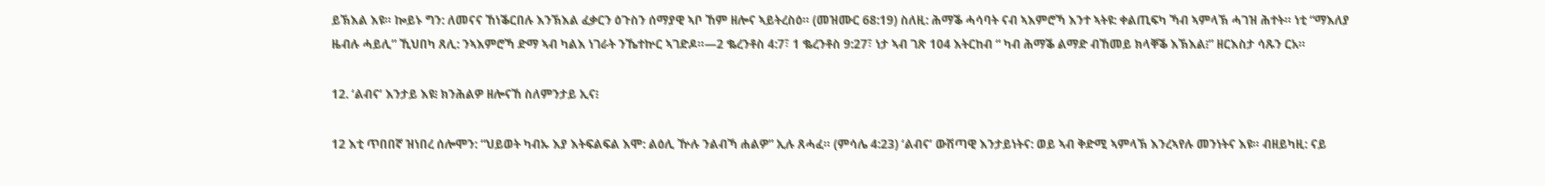ይኽእል እዩ። ኰይኑ ግን: ለመናና ኸነቕርበሉ እንኽእል ፈቃርን ዕጉስን ሰማያዊ ኣቦ ኸም ዘሎና ኣይትረስዕ። (መዝሙር 68:19) ስለዚ: ሕማቕ ሓሳባት ናብ ኣእምሮኻ እንተ ኣትዩ: ቀልጢፍካ ኻብ ኣምላኽ ሓገዝ ሕተት። ነቲ “ማእለያ ዜብሉ ሓይሊ” ኺህበካ ጸሊ: ንኣእምሮኻ ድማ ኣብ ካልእ ነገራት ንኼተኵር ኣገድዶ።—2 ቈረንቶስ 4:7፣ 1 ቈረንቶስ 9:27፣ ነታ ኣብ ገጽ 104 እትርከብ “ ካብ ሕማቕ ልማድ ብኸመይ ክላቐቕ እኽእል፧” ዘርእስታ ሳጹን ርአ።

12. ‘ልብና’ እንታይ እዩ፧ ክንሕልዎ ዘሎናኸ ስለምንታይ ኢና፧

12 እቲ ጥበበኛ ዝነበረ ሰሎሞን: “ህይወት ካብኡ እያ እትፍልፍል እሞ: ልዕሊ ዅሉ ንልብኻ ሐልዎ” ኢሉ ጸሓፈ። (ምሳሌ 4:23) ‘ልብና’ ውሽጣዊ እንታይነትና: ወይ ኣብ ቅድሚ ኣምላኽ እንረኣየሉ መንነትና እዩ። ብዘይካዚ: ናይ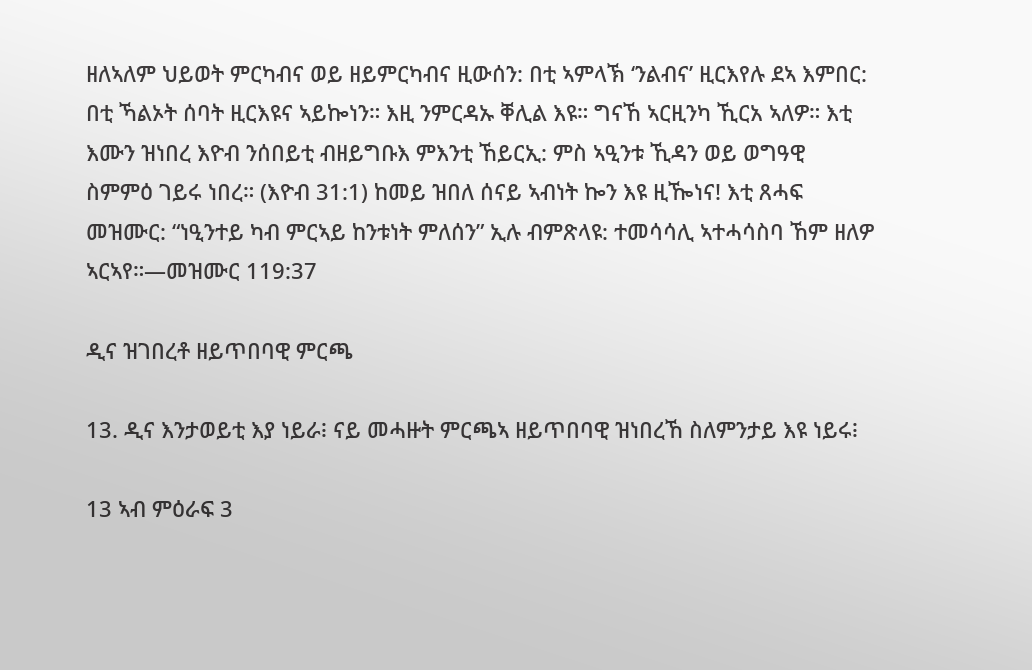ዘለኣለም ህይወት ምርካብና ወይ ዘይምርካብና ዚውሰን: በቲ ኣምላኽ ‘ንልብና’ ዚርእየሉ ደኣ እምበር: በቲ ኻልኦት ሰባት ዚርእዩና ኣይኰነን። እዚ ንምርዳኡ ቐሊል እዩ። ግናኸ ኣርዚንካ ኺርአ ኣለዎ። እቲ እሙን ዝነበረ እዮብ ንሰበይቲ ብዘይግቡእ ምእንቲ ኸይርኢ: ምስ ኣዒንቱ ኺዳን ወይ ወግዓዊ ስምምዕ ገይሩ ነበረ። (እዮብ 31:1) ከመይ ዝበለ ሰናይ ኣብነት ኰን እዩ ዚዀነና! እቲ ጸሓፍ መዝሙር: “ነዒንተይ ካብ ምርኣይ ከንቱነት ምለሰን” ኢሉ ብምጽላዩ: ተመሳሳሊ ኣተሓሳስባ ኸም ዘለዎ ኣርኣየ።—መዝሙር 119:37

ዲና ዝገበረቶ ዘይጥበባዊ ምርጫ

13. ዲና እንታወይቲ እያ ነይራ፧ ናይ መሓዙት ምርጫኣ ዘይጥበባዊ ዝነበረኸ ስለምንታይ እዩ ነይሩ፧

13 ኣብ ምዕራፍ 3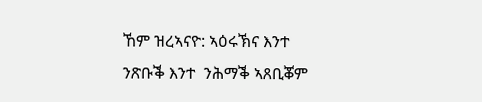ኸም ዝረኣናዮ: ኣዕሩኽና እንተ ንጽቡቕ እንተ  ንሕማቕ ኣጸቢቖም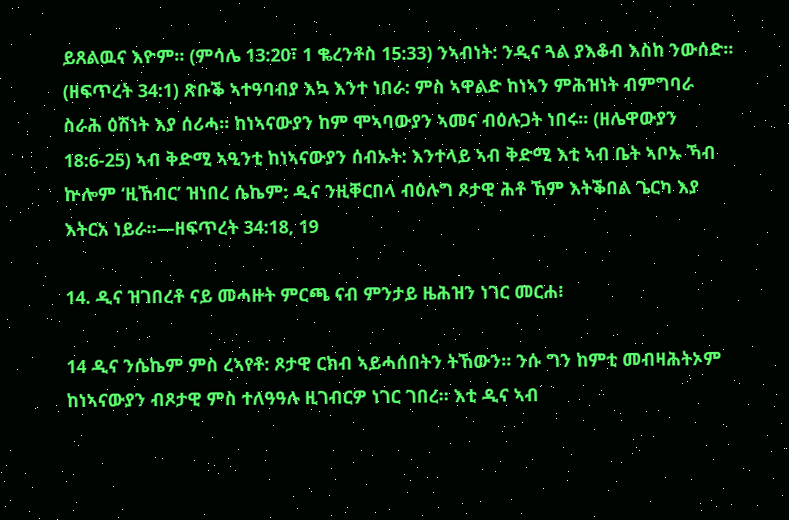ይጸልዉና እዮም። (ምሳሌ 13:20፣ 1 ቈረንቶስ 15:33) ንኣብነት: ንዲና ጓል ያእቆብ እስከ ንውሰድ። (ዘፍጥረት 34:1) ጽቡቕ ኣተዓባብያ እኳ እንተ ነበራ: ምስ ኣዋልድ ከነኣን ምሕዝነት ብምግባራ ስራሕ ዕሽነት እያ ሰሪሓ። ከነኣናውያን ከም ሞኣባውያን ኣመና ብዕሉጋት ነበሩ። (ዘሌዋውያን 18:6-25) ኣብ ቅድሚ ኣዒንቲ ከነኣናውያን ሰብኡት: እንተላይ ኣብ ቅድሚ እቲ ኣብ ቤት ኣቦኡ ኻብ ኵሎም ‘ዚኸብር’ ዝነበረ ሴኬም: ዲና ንዚቐርበላ ብዕሉግ ጾታዊ ሕቶ ኸም እትቕበል ጌርካ እያ እትርአ ነይራ።—ዘፍጥረት 34:18, 19

14. ዲና ዝገበረቶ ናይ መሓዙት ምርጫ ናብ ምንታይ ዜሕዝን ነገር መርሐ፧

14 ዲና ንሴኬም ምስ ረኣየቶ: ጾታዊ ርክብ ኣይሓሰበትን ትኸውን። ንሱ ግን ከምቲ መብዛሕትኦም ከነኣናውያን ብጾታዊ ምስ ተለዓዓሉ ዚገብርዎ ነገር ገበረ። እቲ ዲና ኣብ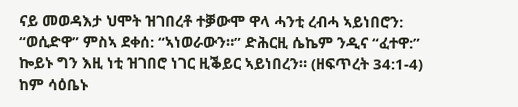ናይ መወዳእታ ህሞት ዝገበረቶ ተቓውሞ ዋላ ሓንቲ ረብሓ ኣይነበሮን: “ወሲድዋ” ምስኣ ደቀሰ: “ኣነወራውን።” ድሕርዚ ሴኬም ንዲና “ፈተዋ:” ኰይኑ ግን እዚ ነቲ ዝገበሮ ነገር ዚቕይር ኣይነበረን። (ዘፍጥረት 34:1-4) ከም ሳዕቤኑ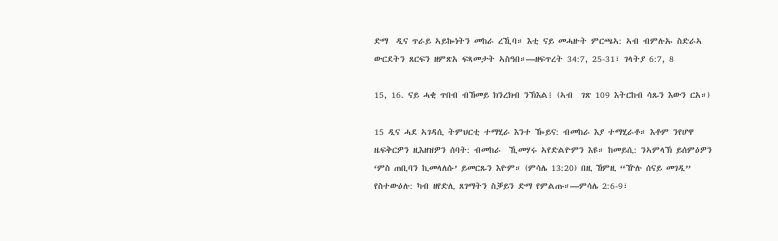ድማ  ዲና ጥራይ ኣይኰነትን መከራ ረኺባ። እቲ ናይ መሓዙት ምርጫኣ: ኣብ ብምሉኡ ስድራኣ ውርደትን ጸርፍን ዘምጽአ ፍጻመታት ኣስዓበ።—ዘፍጥረት 34:7, 25-31፣ ገላትያ 6:7, 8

15, 16. ናይ ሓቂ ጥበብ ብኸመይ ክንረክብ ንኽእል፧ (ኣብ  ገጽ 109 እትርከብ ሳጹን እውን ርአ።)

15 ዲና ሓደ ኣገዳሲ ትምህርቲ ተማሂራ እንተ ዀይና: ብመከራ እያ ተማሂራቶ። እቶም ንየሆዋ ዜፍቅርዎን ዚእዘዝዎን ሰባት: ብመከራ  ኺመሃሩ ኣየድልዮምን እዩ። ከመይሲ: ንኣምላኽ ይሰምዕዎን ‘ምስ ጠቢባን ኪመላለሱ’ ይመርጹን እዮም። (ምሳሌ 13:20) በዚ ኸምዚ “ዅሉ ሰናይ መገዲ” የስተውዕሉ: ካብ ዘየድሊ ጸገማትን ስቓይን ድማ የምልጡ።—ምሳሌ 2:6-9፣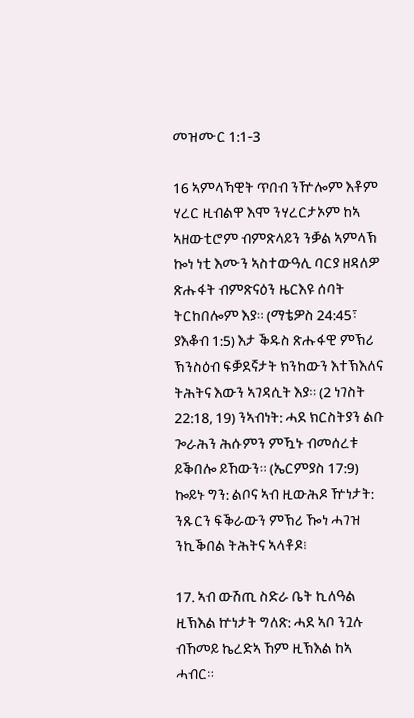መዝሙር 1:1-3

16 ኣምላኻዊት ጥበብ ንዅሎም እቶም ሃረር ዚብልዋ እሞ ንሃረርታኦም ከኣ ኣዘውቲሮም ብምጽላይን ንቓል ኣምላኽ ኰነ ነቲ እሙን ኣስተውዓሊ ባርያ ዘዳለዎ ጽሑፋት ብምጽናዕን ዜርእዩ ሰባት ትርከበሎም እያ። (ማቴዎስ 24:45፣ ያእቆብ 1:5) እታ ቕዱስ ጽሑፋዊ ምኽሪ ኽንስዕብ ፍቓደኛታት ክንከውን እተኽእለና ትሕትና እውን ኣገዳሲት እያ። (2 ነገስት 22:18, 19) ንኣብነት: ሓደ ክርስትያን ልቡ ጐራሕን ሕሱምን ምዃኑ ብመሰረቱ ይቕበሎ ይኸውን። (ኤርምያስ 17:9) ኰይኑ ግን: ልቦና ኣብ ዚውሕዶ ዅነታት: ንጹርን ፍቕራውን ምኽሪ ዀነ ሓገዝ ንኪቕበል ትሕትና ኣላቶዶ፧

17. ኣብ ውሽጢ ስድራ ቤት ኪለዓል ዚኽእል ኵነታት ግለጽ: ሓደ ኣቦ ንጓሉ ብኸመይ ኬረድኣ ኸም ዚኽእል ከኣ ሓብር።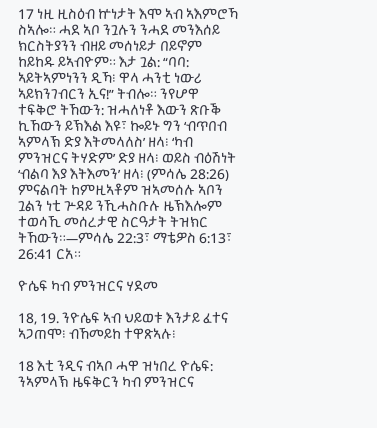17 ነዚ ዚስዕብ ኵነታት እሞ ኣብ ኣእምሮኻ ስኣሎ። ሓደ ኣቦ ንጓሉን ንሓደ መንእሰይ ክርስትያንን ብዘይ መሰነይታ በይኖም ከይከዱ ይኣብዮም። እታ ጓል: “ባባ: ኣይትኣምነንን ዲኻ፧ ዋላ ሓንቲ ነውሪ ኣይክንገብርን ኢና!” ትብሎ። ንየሆዋ ተፍቅሮ ትኸውን: ዝሓለነቶ እውን ጽቡቕ ኪኸውን ይኽእል እዩ፣ ኰይኑ ግን ‘ብጥበብ ኣምላኽ ድያ እትመላለስ’ ዘላ፧ ‘ካብ ምንዝርና ትሃድም’ ድያ ዘላ፧ ወይስ ብዕሽነት ‘ብልባ እያ እትእመን’ ዘላ፧ (ምሳሌ 28:26) ምናልባት ከምዚኣቶም ዝኣመሰሉ ኣቦን ጓልን ነቲ ጕዳይ ንኺሓስቡሉ ዜኽእሎም ተወሳኺ መሰረታዊ ስርዓታት ትዝክር ትኸውን።—ምሳሌ 22:3፣ ማቴዎስ 6:13፣ 26:41 ርአ።

ዮሴፍ ካብ ምንዝርና ሃደመ

18, 19. ንዮሴፍ ኣብ ህይወቱ እንታይ ፈተና ኣጋጠሞ፧ ብኸመይከ ተዋጽኣሉ፧

18 እቲ ንዲና ብኣቦ ሓዋ ዝነበረ ዮሴፍ: ንኣምላኽ ዜፍቅርን ካብ ምንዝርና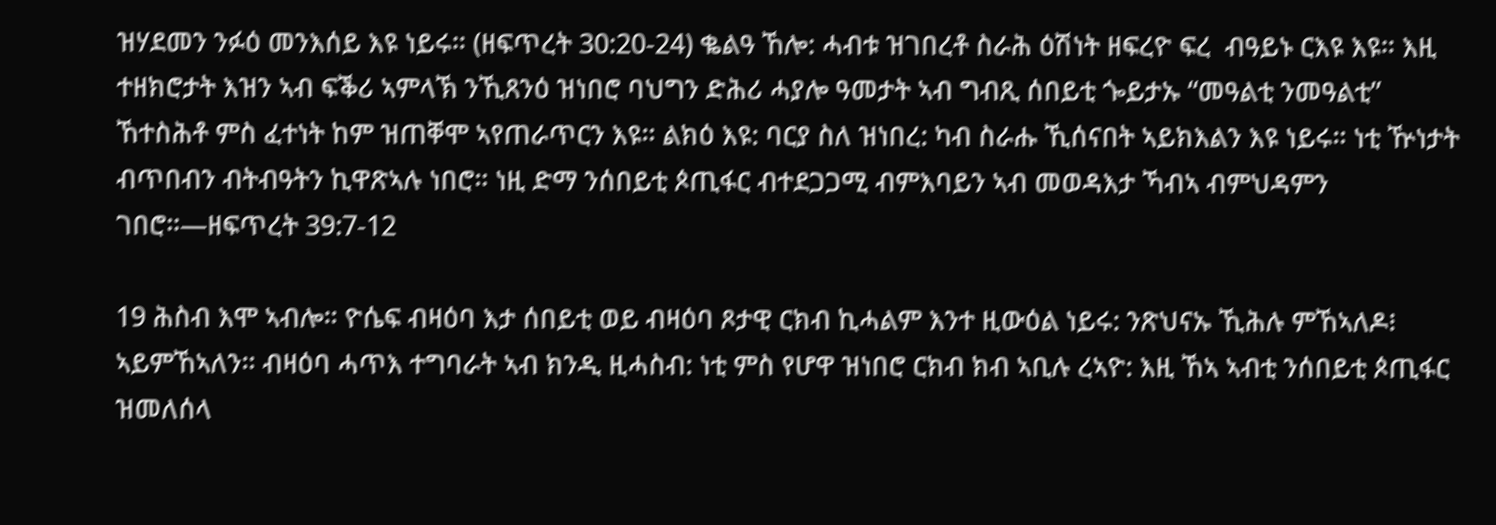ዝሃደመን ንፉዕ መንእሰይ እዩ ነይሩ። (ዘፍጥረት 30:20-24) ቈልዓ ኸሎ: ሓብቱ ዝገበረቶ ስራሕ ዕሽነት ዘፍረዮ ፍረ  ብዓይኑ ርእዩ እዩ። እዚ ተዘክሮታት እዝን ኣብ ፍቕሪ ኣምላኽ ንኺጸንዕ ዝነበሮ ባህግን ድሕሪ ሓያሎ ዓመታት ኣብ ግብጺ ሰበይቲ ጐይታኡ “መዓልቲ ንመዓልቲ” ኸተስሕቶ ምስ ፈተነት ከም ዝጠቐሞ ኣየጠራጥርን እዩ። ልክዕ እዩ: ባርያ ስለ ዝነበረ: ካብ ስራሑ ኺሰናበት ኣይክእልን እዩ ነይሩ። ነቲ ዅነታት ብጥበብን ብትብዓትን ኪዋጽኣሉ ነበሮ። ነዚ ድማ ንሰበይቲ ጶጢፋር ብተደጋጋሚ ብምእባይን ኣብ መወዳእታ ኻብኣ ብምህዳምን ገበሮ።—ዘፍጥረት 39:7-12

19 ሕስብ እሞ ኣብሎ። ዮሴፍ ብዛዕባ እታ ሰበይቲ ወይ ብዛዕባ ጾታዊ ርክብ ኪሓልም እንተ ዚውዕል ነይሩ: ንጽህናኡ ኺሕሉ ምኸኣለዶ፧ ኣይምኸኣለን። ብዛዕባ ሓጥእ ተግባራት ኣብ ክንዲ ዚሓስብ: ነቲ ምስ የሆዋ ዝነበሮ ርክብ ክብ ኣቢሉ ረኣዮ: እዚ ኸኣ ኣብቲ ንሰበይቲ ጶጢፋር ዝመለሰላ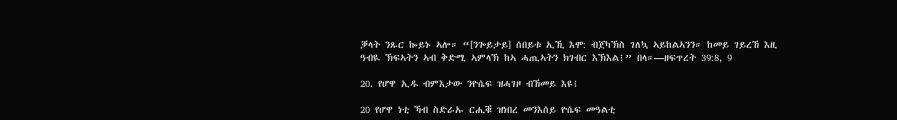ቓላት ንጹር ኰይኑ ኣሎ። “[ንጐይታይ] ሰበይቱ ኢኺ እሞ: ብጀካኽስ ገለኳ ኣይከልኣንን። ከመይ ገይረኸ እዚ ዓብዪ ኽፍኣትን ኣብ ቅድሚ ኣምላኽ ከኣ ሓጢኣትን ክገብር እኽእል፧” በላ።—ዘፍጥረት 39:8, 9

20. የሆዋ ኢዱ ብምእታው ንዮሴፍ ዝሓገዞ ብኸመይ እዩ፧

20 የሆዋ ነቲ ኻብ ስድራኡ ርሒቑ ዝነበረ መንእሰይ ዮሴፍ መዓልቲ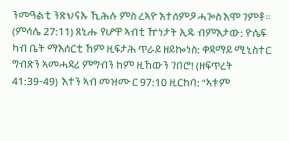ንመዓልቲ ንጽህናኡ ኺሕሉ ምስ ረኣዮ እተሰምዖ ሓጐስ እሞ ገምቶ። (ምሳሌ 27:11) ጸኒሑ የሆዋ ኣብቲ ዅነታት ኢዱ ብምእታው: ዮሴፍ ካብ ቤት ማእሰርቲ ኸም ዚፍታሕ ጥራይ ዘይኰነስ: ቀዳማይ ሚኒስተር ግብጽን ኣመሓዳሪ ምግብን ከም ዚኸውን ገበሮ! (ዘፍጥረት 41:39-49)  እተን ኣብ መዝሙር 97:10 ዚርከባ: “ኣቱም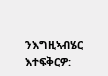ንእግዚኣብሄር እተፍቅርዎ: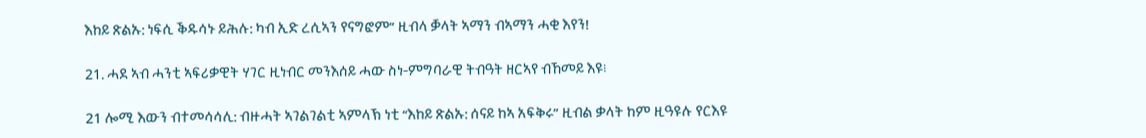እከይ ጽልኡ: ነፍሲ ቕዱሳኑ ይሕሉ: ካብ ኢድ ረሲኣን የናግፎም” ዚብላ ቓላት ኣማን ብኣማን ሓቂ እየን!

21. ሓደ ኣብ ሓንቲ ኣፍሪቃዊት ሃገር ዚነብር መንእሰይ ሓው ስነ-ምግባራዊ ትብዓት ዘርኣየ ብኸመይ እዩ፧

21 ሎሚ እውን ብተመሳሳሊ: ብዙሓት ኣገልገልቲ ኣምላኽ ነቲ “እከይ ጽልኡ: ሰናይ ከኣ አፍቅሩ” ዚብል ቃላት ከም ዚዓዩሉ የርእዩ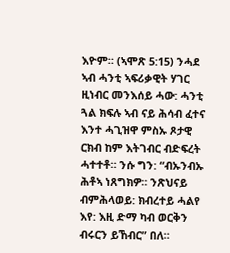እዮም። (ኣሞጽ 5:15) ንሓደ ኣብ ሓንቲ ኣፍሪቃዊት ሃገር ዚነብር መንእሰይ ሓው: ሓንቲ ጓል ክፍሉ ኣብ ናይ ሕሳብ ፈተና እንተ ሓጊዝዋ ምስኡ ጾታዊ ርክብ ከም እትገብር ብድፍረት ሓተተቶ። ንሱ ግን: “ብኡንብኡ ሕቶኣ ነጸግክዎ። ንጽህናይ ብምሕላወይ: ክብረተይ ሓልየ እየ: እዚ ድማ ካብ ወርቅን ብሩርን ይኸብር” በለ።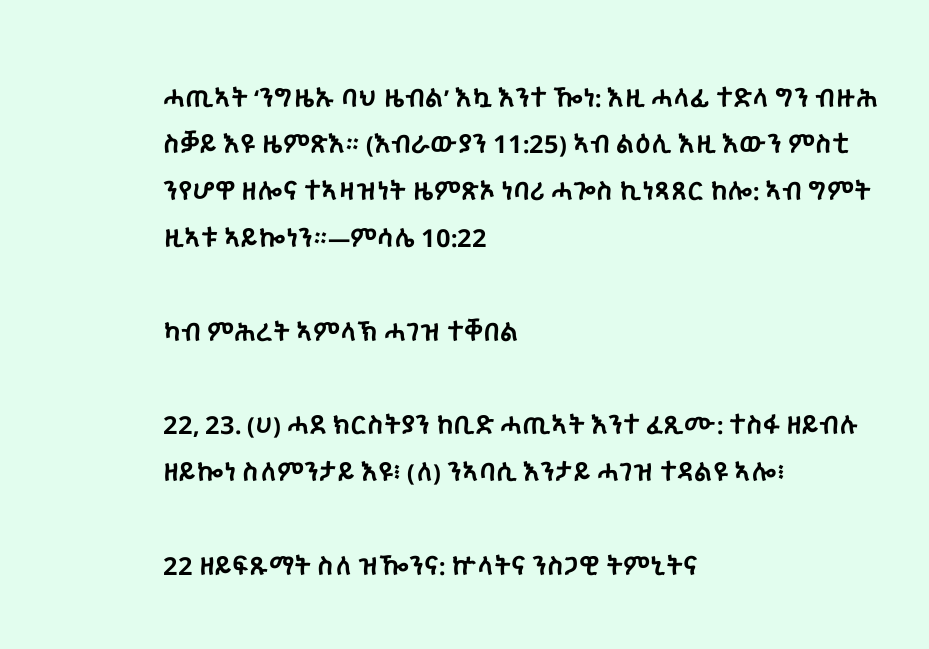ሓጢኣት ‘ንግዜኡ ባህ ዜብል’ እኳ እንተ ዀነ: እዚ ሓላፊ ተድላ ግን ብዙሕ ስቓይ እዩ ዜምጽእ። (እብራውያን 11:25) ኣብ ልዕሊ እዚ እውን ምስቲ ንየሆዋ ዘሎና ተኣዛዝነት ዜምጽኦ ነባሪ ሓጐስ ኪነጻጸር ከሎ: ኣብ ግምት ዚኣቱ ኣይኰነን።—ምሳሌ 10:22

ካብ ምሕረት ኣምላኽ ሓገዝ ተቐበል

22, 23. (ሀ) ሓደ ክርስትያን ከቢድ ሓጢኣት እንተ ፈጺሙ: ተስፋ ዘይብሉ ዘይኰነ ስለምንታይ እዩ፧ (ለ) ንኣባሲ እንታይ ሓገዝ ተዳልዩ ኣሎ፧

22 ዘይፍጹማት ስለ ዝዀንና: ኵላትና ንስጋዊ ትምኒትና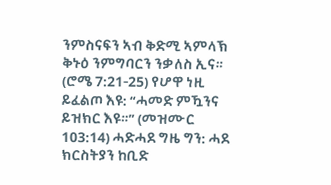ንምስናፍን ኣብ ቅድሚ ኣምላኽ ቅኑዕ ንምግባርን ንቃለስ ኢና። (ሮሜ 7:21-25) የሆዋ ነዚ ይፈልጦ እዩ: “ሓመድ ምዃንና ይዝክር እዩ።” (መዝሙር 103:14) ሓድሓደ ግዜ ግን: ሓደ ክርስትያን ከቢድ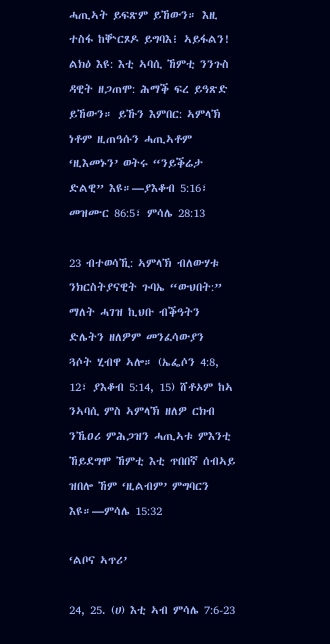ሓጢኣት ይፍጽም ይኸውን። እዚ ተስፋ ከቝርጾዶ ይግባእ፧ ኣይፋልን! ልክዕ እዩ: እቲ ኣባሲ ኸምቲ ንንጉስ ዳዊት ዘጋጠሞ: ሕማቕ ፍረ ይዓጽድ ይኸውን። ይኹን እምበር: ኣምላኽ ነቶም ዚጠዓሱን ሓጢኣቶም ‘ዚእመኑን’ ወትሩ “ንይቕሬታ ድልዊ” እዩ።—ያእቆብ 5:16፣ መዝሙር 86:5፣ ምሳሌ 28:13

23 ብተወሳኺ: ኣምላኽ ብለውሃቱ ንክርስትያናዊት ጉባኤ “ውህበት:” ማለት ሓገዝ ኪህቡ ብቕዓትን ድሌትን ዘለዎም መንፈሳውያን  ጓሶት ሂብዋ ኣሎ። (ኤፌሶን 4:8, 12፣ ያእቆብ 5:14, 15) ሸቶኦም ከኣ ንኣባሲ ምስ ኣምላኽ ዘለዎ ርክብ ንኼዐሪ ምሕጋዝን ሓጢኣቱ ምእንቲ ኸይደግሞ ኸምቲ እቲ ጥበበኛ ሰብኣይ ዝበሎ ኸም ‘ዚልብም’ ምግባርን እዩ።—ምሳሌ 15:32

‘ልቦና ኣጥሪ’

24, 25. (ሀ) እቲ ኣብ ምሳሌ 7:6-23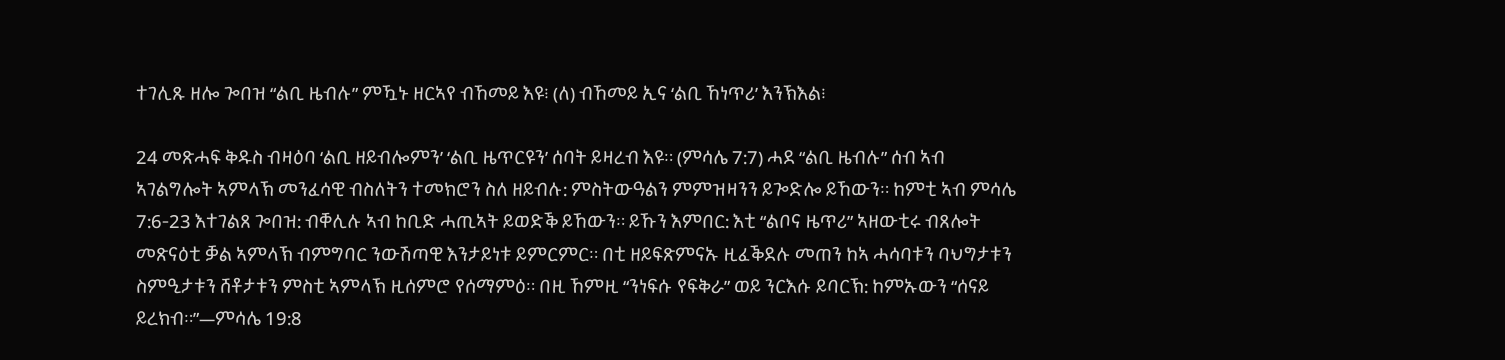ተገሊጹ ዘሎ ጐበዝ “ልቢ ዜብሉ” ምዃኑ ዘርኣየ ብኸመይ እዩ፧ (ለ) ብኸመይ ኢና ‘ልቢ ኸነጥሪ’ እንኽእል፧

24 መጽሓፍ ቅዱስ ብዛዕባ ‘ልቢ ዘይብሎምን’ ‘ልቢ ዜጥርዩን’ ሰባት ይዛረብ እዩ። (ምሳሌ 7:7) ሓደ “ልቢ ዜብሉ” ሰብ ኣብ ኣገልግሎት ኣምላኽ መንፈሳዊ ብስለትን ተመክሮን ስለ ዘይብሉ: ምስትውዓልን ምምዝዛንን ይጐድሎ ይኸውን። ከምቲ ኣብ ምሳሌ 7:6-23 እተገልጸ ጐበዝ: ብቐሊሉ ኣብ ከቢድ ሓጢኣት ይወድቕ ይኸውን። ይኹን እምበር: እቲ “ልቦና ዜጥሪ” ኣዘውቲሩ ብጸሎት መጽናዕቲ ቓል ኣምላኽ ብምግባር ንውሽጣዊ እንታይነቱ ይምርምር። በቲ ዘይፍጽምናኡ ዚፈቕደሉ መጠን ከኣ ሓሳባቱን ባህግታቱን ስምዒታቱን ሸቶታቱን ምስቲ ኣምላኽ ዚሰምሮ የሰማምዕ። በዚ ኸምዚ “ንነፍሱ የፍቅራ” ወይ ንርእሱ ይባርኽ: ከምኡውን “ሰናይ ይረክብ።”—ምሳሌ 19:8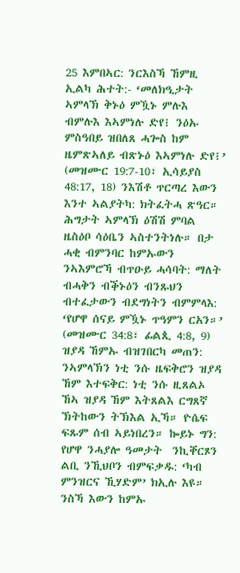25 እምበኣር: ንርእስኻ ኸምዚ ኢልካ ሕተት:- ‘መለክዒታት ኣምላኽ ቅኑዕ ምዃኑ ምሉእ ብምሉእ እኣምነሉ ድየ፧ ንዕኡ ምስዓበይ ዝበለጸ ሓጐስ ከም ዜምጽኣለይ ብጽኑዕ እኣምነሉ ድየ፧’ (መዝሙር 19:7-10፣ ኢሳይያስ 48:17, 18) ንእሽቶ ጥርጣረ እውን እንተ ኣልያትካ: ክትፈትሓ ጽዓር። ሕግታት ኣምላኽ ዕሽሽ ምባል ዜስዕቦ ሳዕቤን ኣስተንትነሉ። በታ ሓቂ ብምንባር ከምኡውን ንኣእምሮኻ ብጥዑይ ሓሳባት: ማለት ብሓቅን ብቕኑዕን ብንጹህን ብተፈታውን ብደግነትን ብምምላእ: ‘የሆዋ ሰናይ ምዃኑ ጥዓምን ርአን።’ (መዝሙር 34:8፣ ፊልጲ 4:8, 9) ዝያዳ ኸምኡ ብዝገበርካ መጠን: ንኣምላኽን ነቲ ንሱ ዜፍቅሮን ዝያዳ ኸም እተፍቅር: ነቲ ንሱ ዚጸልኦ ኸኣ ዝያዳ ኸም እትጸልእ ርግጸኛ ኽትከውን ትኽእል ኢኻ። ዮሴፍ ፍጹም ሰብ ኣይነበረን። ኰይኑ ግን: የሆዋ ንሓያሎ ዓመታት  ንኪቐርጾን ልቢ ንኺህቦን ብምፍቃዱ: ‘ካብ ምንዝርና ኺሃድም’ ክኢሉ እዩ። ንስኻ እውን ከምኡ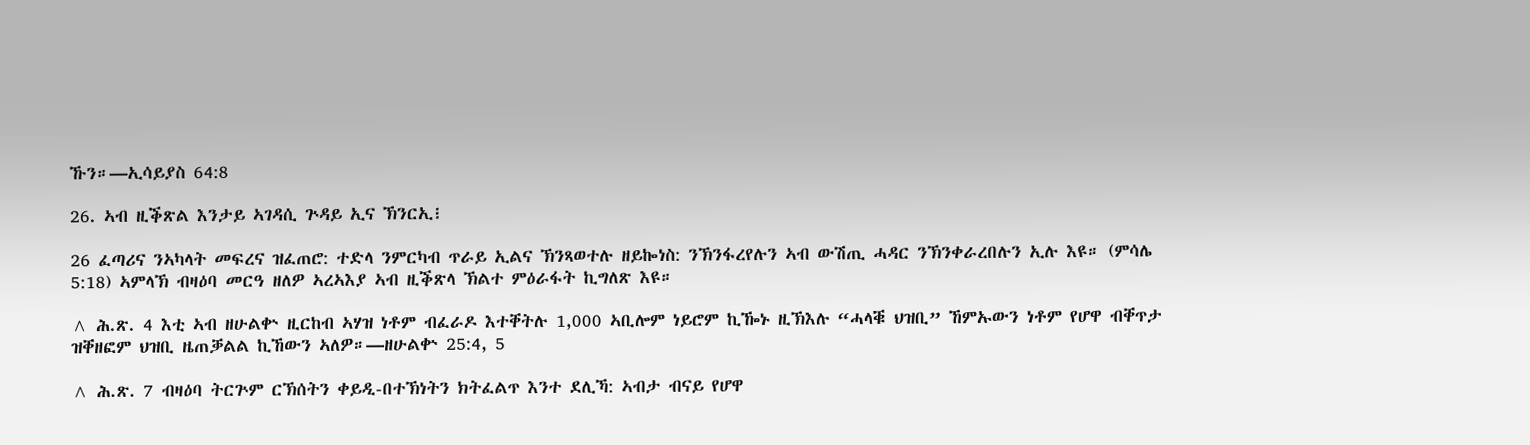ኹን።—ኢሳይያስ 64:8

26. ኣብ ዚቕጽል እንታይ ኣገዳሲ ጕዳይ ኢና ኽንርኢ፧

26 ፈጣሪና ንኣካላት መፍረና ዝፈጠሮ: ተድላ ንምርካብ ጥራይ ኢልና ኽንጻወተሉ ዘይኰነስ: ንኽንፋረየሉን ኣብ ውሽጢ ሓዳር ንኽንቀራረበሉን ኢሉ እዩ። (ምሳሌ 5:18) ኣምላኽ ብዛዕባ መርዓ ዘለዎ ኣረኣእያ ኣብ ዚቕጽላ ኽልተ ምዕራፋት ኪግለጽ እዩ።

^ ሕ.ጽ. 4 እቲ ኣብ ዘሁልቍ ዚርከብ ኣሃዝ ነቶም ብፈራዶ እተቐትሉ 1,000 ኣቢሎም ነይሮም ኪዀኑ ዚኽእሉ “ሓላቑ ህዝቢ” ኸምኡውን ነቶም የሆዋ ብቐጥታ ዝቐዘፎም ህዝቢ ዜጠቓልል ኪኸውን ኣለዎ።—ዘሁልቍ 25:4, 5

^ ሕ.ጽ. 7 ብዛዕባ ትርጕም ርኽሰትን ቀይዲ-በተኽነትን ክትፈልጥ እንተ ደሊኻ: ኣብታ ብናይ የሆዋ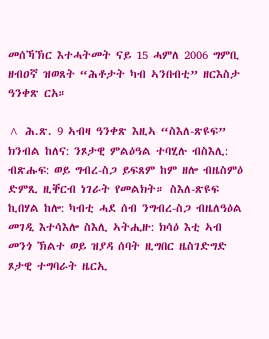መሰኻኽር እተሓትመት ናይ 15 ሓምለ 2006 ግምቢ ዘብዐኛ ዝወጸት “ሕቶታት ካብ ኣንበብቲ” ዘርእስታ ዓንቀጽ ርአ።

^ ሕ.ጽ. 9 ኣብዛ ዓንቀጽ እዚኣ “ስእለ-ጽዩፍ” ክንብል ከለና: ንጾታዊ ምልዕዓል ተባሂሉ ብስእሊ: ብጽሑፍ: ወይ ግብረ-ስጋ ይፍጸም ከም ዘሎ ብዜስምዕ ድምጺ ዚቐርብ ነገራት የመልክት። ስእለ-ጽዩፍ ኪበሃል ከሎ: ካብቲ ሓደ ሰብ ንግብረ-ስጋ ብዜለዓዕል መገዲ እተሳእሎ ስእሊ ኣትሒዙ: ክሳዕ እቲ ኣብ መንጎ ኽልተ ወይ ዝያዳ ሰባት ዚግበር ዜስገድግድ ጾታዊ ተግባራት ዜርኢ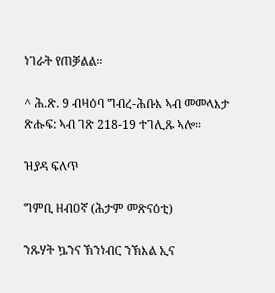ነገራት የጠቓልል።

^ ሕ.ጽ. 9 ብዛዕባ ግብረ-ሕቡእ ኣብ መመላእታ ጽሑፍ: ኣብ ገጽ 218-19 ተገሊጹ ኣሎ።

ዝያዳ ፍለጥ

ግምቢ ዘብዐኛ (ሕታም መጽናዕቲ)

ንጹሃት ኴንና ኽንነብር ንኽእል ኢና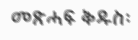መጽሓፍ ቅዱስ፡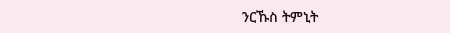ንርኹስ ትምኒት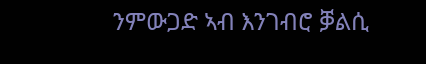ንምውጋድ ኣብ እንገብሮ ቓልሲ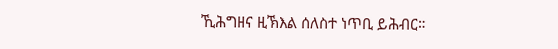ኺሕግዘና ዚኽእል ሰለስተ ነጥቢ ይሕብር።